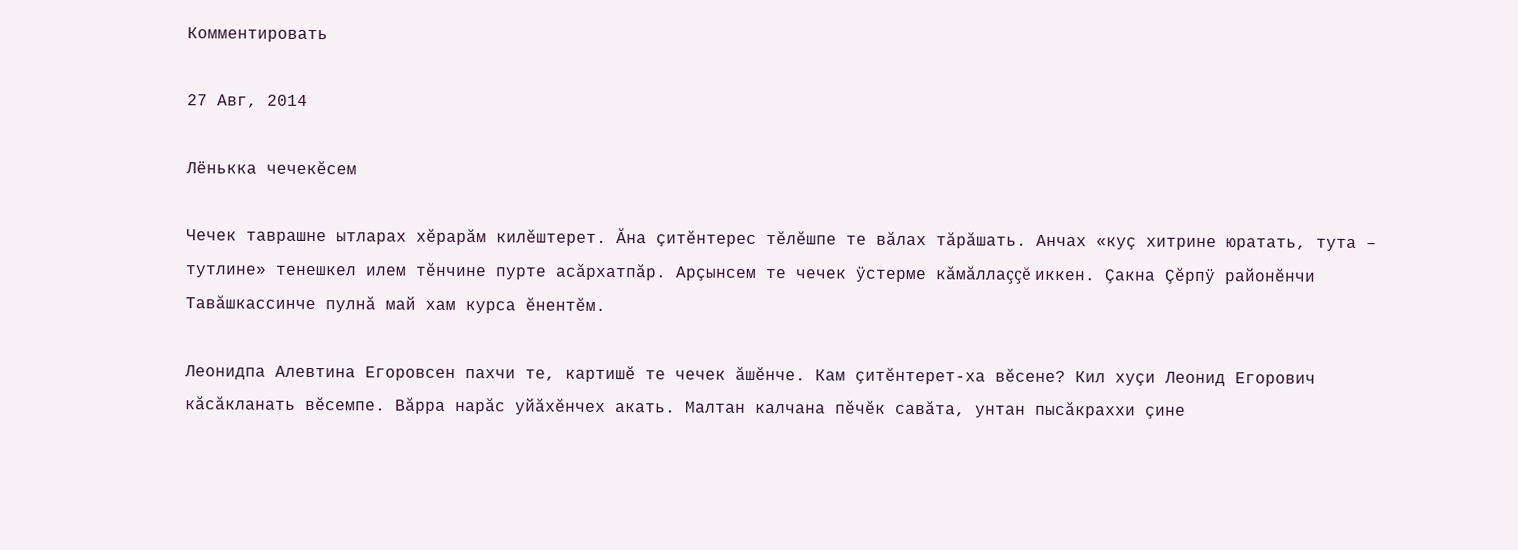Комментировать

27 Авг, 2014

Лёнькка чечекĕсем

Чечек таврашне ытларах хĕрарăм килĕштерет. Ăна çитĕнтерес тĕлĕшпе те вăлах тăрăшать. Анчах «куç хитрине юратать, тута – тутлине» тенешкел илем тĕнчине пурте асăрхатпăр. Арçынсем те чечек ÿстерме кăмăллаççĕ иккен. Çакна Çĕрпÿ районĕнчи Тавăшкассинче пулнă май хам курса ĕнентĕм.

Леонидпа Алевтина Егоровсен пахчи те, картишĕ те чечек ăшĕнче. Кам çитĕнтерет-ха вĕсене? Кил хуçи Леонид Егорович кăсăкланать вĕсемпе. Вăрра нарăс уйăхĕнчех акать. Малтан калчана пĕчĕк савăта, унтан пысăкраххи çине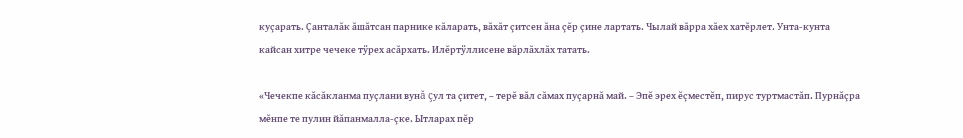куçарать. Çанталăк ăшăтсан парнике кăларать, вăхăт çитсен ăна çĕр çине лартать. Чылай вăрра хăех хатĕрлет. Унта-кунта кайсан хитре чечеке тÿрех асăрхать. Илĕртÿллисене вăрлăхлăх татать.

«Чечекпе кăсăкланма пуçлани вунă çул та çитет, – терĕ вăл сăмах пуçарнă май. – Эпĕ эрех ĕçместĕп, пирус туртмастăп. Пурнăçра мĕнпе те пулин йăпанмалла-çке. Ытларах пĕр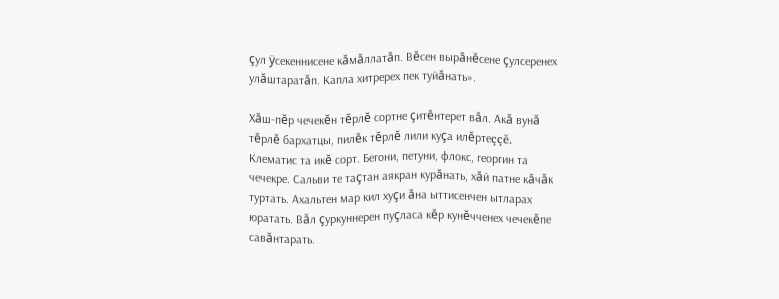çул ÿсекеннисене кăмăллатăп. Вĕсен вырăнĕсене çулсеренех улăштаратăп. Капла хитререх пек туйăнать».

Хăш-пĕр чечекĕн тĕрлĕ сортне çитĕнтерет вăл. Акă вунă тĕрлĕ бархатцы, пилĕк тĕрлĕ лили куçа илĕртеççĕ. Клематис та икĕ сорт. Бегони, петуни, флокс, георгин та чечекре. Сальви те таçтан аякран курăнать, хăй патне кăчăк туртать. Ахальтен мар кил хуçи ăна ыттисенчен ытларах юратать. Вăл çуркуннерен пуçласа кĕр кунĕчченех чечекĕпе савăнтарать.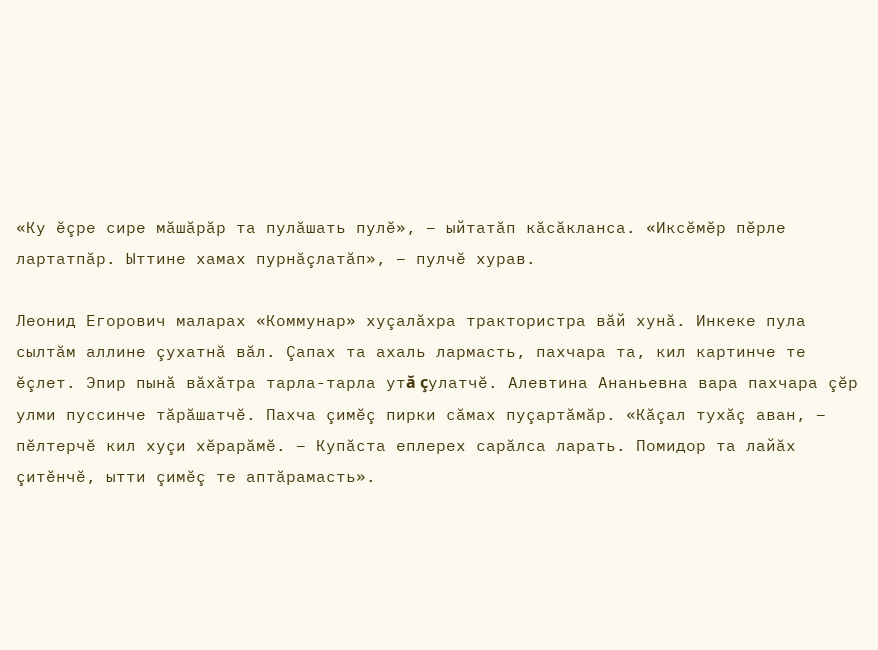«Ку ĕçре сире мăшăрăр та пулăшать пулĕ», – ыйтатăп кăсăкланса. «Иксĕмĕр пĕрле лартатпăр. Ыттине хамах пурнăçлатăп», – пулчĕ хурав.

Леонид Егорович маларах «Коммунар» хуçалăхра трактористра вăй хунă. Инкеке пула сылтăм аллине çухатнă вăл. Çапах та ахаль лармасть, пахчара та, кил картинче те ĕçлет. Эпир пынă вăхăтра тарла-тарла утă çулатчĕ. Алевтина Ананьевна вара пахчара çĕр улми пуссинче тăрăшатчĕ. Пахча çимĕç пирки сăмах пуçартăмăр. «Кăçал тухăç аван, – пĕлтерчĕ кил хуçи хĕрарăмĕ. – Купăста еплерех сарăлса ларать. Помидор та лайăх çитĕнчĕ, ытти çимĕç те аптăрамасть».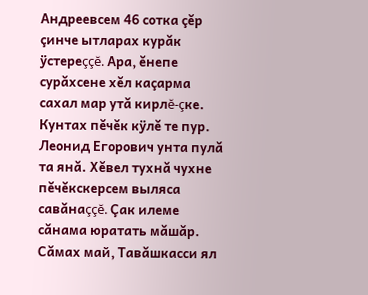Андреевсем 46 сотка çĕр çинче ытларах курăк ÿстереççĕ. Ара, ĕнепе сурăхсене хĕл каçарма сахал мар утă кирлĕ-çке. Кунтах пĕчĕк кÿлĕ те пур. Леонид Егорович унта пулă та янă. Хĕвел тухнă чухне пĕчĕкскерсем выляса савăнаççĕ. Çак илеме сăнама юратать мăшăр. Сăмах май, Тавăшкасси ял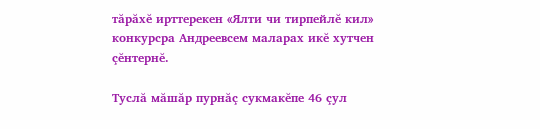тăрăхĕ ирттерекен «Ялти чи тирпейлĕ кил» конкурсра Андреевсем маларах икĕ хутчен çĕнтернĕ.

Туслă мăшăр пурнăç сукмакĕпе 46 çул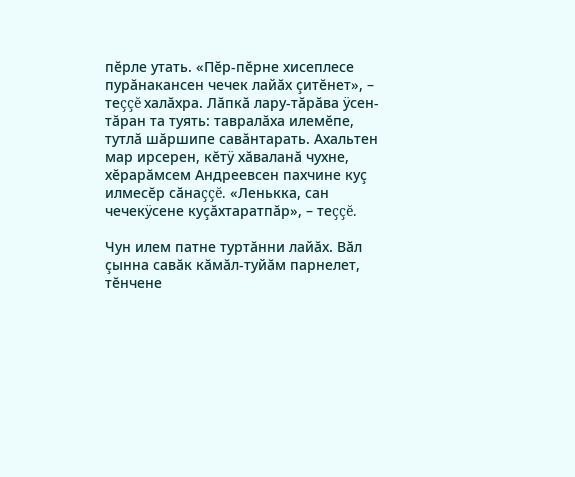пĕрле утать. «Пĕр-пĕрне хисеплесе пурăнакансен чечек лайăх çитĕнет», – теççĕ халăхра. Лăпкă лару-тăрăва ÿсен-тăран та туять: тавралăха илемĕпе, тутлă шăршипе савăнтарать. Ахальтен мар ирсерен, кĕтÿ хăваланă чухне, хĕрарăмсем Андреевсен пахчине куç илмесĕр сăнаççĕ. «Ленькка, сан чечекÿсене куçăхтаратпăр», – теççĕ.

Чун илем патне туртăнни лайăх. Вăл çынна савăк кăмăл-туйăм парнелет, тĕнчене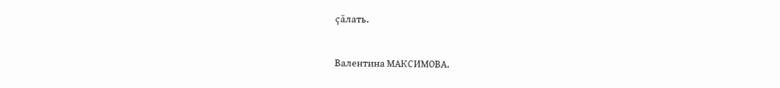çăлать.

Валентина МАКСИМОВА.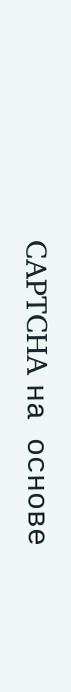CAPTCHA на основе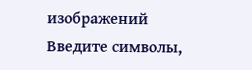изображений
Введите символы,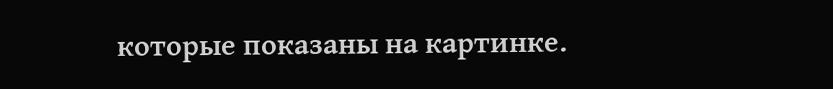которые показаны на картинке.